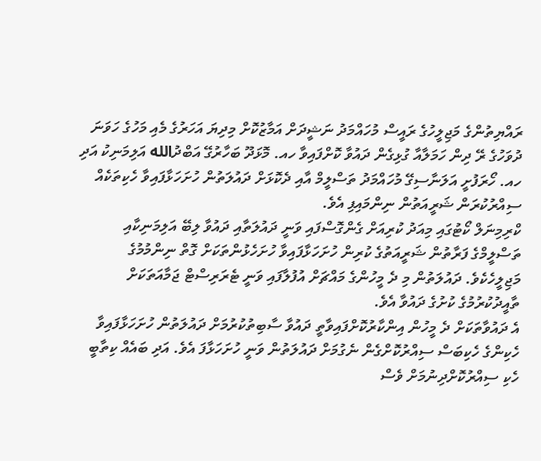ރައްޔިތުންގެ މަޖިލީހުގެ ރައީސް މުހައްމަދު ނަޝީދަށް އަމާޒުކޮށް މިދިޔަ އަހަރުގެ މެއި މަހުގެ ހަވަނަ ދުވަހުގެ ރޭ ދިން ހަމަލާއާ ގުޅިގެން ދައުވާ ކޮށްފައިވާ ހއ. މޮޅަދޫ ބަހާރުގޭ އަބްދުالله އަލިމަނިކު އަދި ހއ. ހޯރަފުށީ އަލަނާސިގޭ މުހައްމަދު ތަސްލީމް އާއި ދެކޮޅަށް ދައުލަތުން ހުށަހަޅާފައިވާ ހެކިތަކެއް ސިއްރުކުރަން ޝަރީއަތުން ނިންމައިފި އެވެ.
ކްރިމިނަލް ކޯޓުގައި މިއަދު ކުރިއަށް ގެންގޮސްފައި ވަނީ ދައުލަތާއި ދައުވާ ލިބޭ އަލިމަނިކާއި ތަސްލީމްގެ ފަރާތުން ޝަރީއަތުގެ ކުރިން ހުށަހަޅާފައިވާ ހުށަހެޅުންތަކަށް ގޮތް ނިންމުމުގެ މަޖިލީހެކެވެ. ދައުލަތުން މި ދެ މީހުންގެ މައްޗަށް އުފުލާފައި ވަނީ ޓެރަރިސްޓް ޖަމާއަތަކަށް ތާއީދުކުރުމުގެ ކުށުގެ ދައުވާ އެވެ.
އެ ދައުވާތަކަށް ދެ މީހުން އިންކާރުކޮށްފައިވާތީ ދައުވާ ސާބިތުކުރުމަށް ދައުލަތުން ހުށަހަޅާފައިވާ ހެކިންގެ ހެކިބަސް ސިއްރުކޮށްގެން ނެގުމަށް ދައުލަތުން ވަނީ ހުށަހަޅާފަ އެވެ. އަދި ބައެއް ކިތާބީ ހެކި ސިއްރުކޮށްދިނުމަށް ވެސް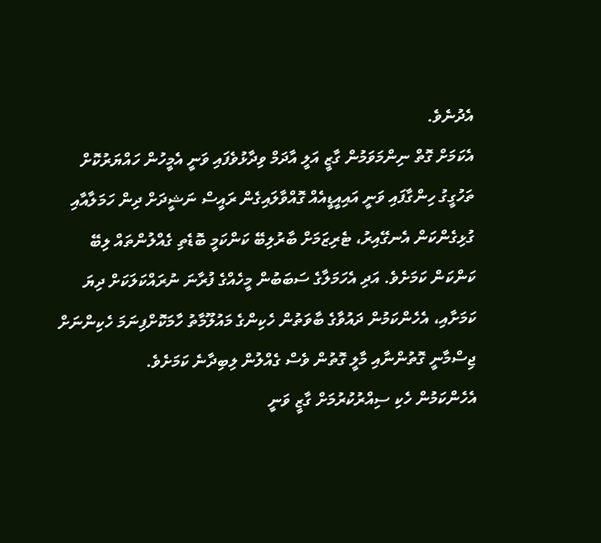އެދުނެވެ.
އެކަމަށް ގޮތް ނިންމަވަމުން ގާޒީ އަލީ އާދަމް ވިދާޅުވެފައި ވަނީ އެމީހުން ހައްޔަރުކޮށް ތަހުގީގު ހިންގާފައި ވަނީ އައިއީޑީއެއް ގޮއްވާލައިގެން ރައީސް ނަޝީދަށް ދިން ހަމަލާއާއި ގުޅިގެންކަން އެނގޭއިރު، ޓެރިޒަމަށް ބާރުލިބޭ ކަންކަމީ ބޮޑެތި ގެއްލުންތައް ލިބޭ ކަންކަން ކަމަށެވެ. އަދި އެހަމަލާގެ ސަބަބުން މީހެއްގެ ފުރާނަ ނުރައްކަލަކަށް ދިޔަ ކަމަށާއި، އެހެންކަމުން ދައުވާގެ ބާވަތުން ހެކިންގެ މައުލޫމާތު ހާމަކޮށްފިނަމަ ހެކިންނަށް ޖިސްމާނީ ގޮތުންނާއި މާލީ ގޮތުން ވެސް ގެއްލުން ލިބިދާނެ ކަމަށެވެ.
އެހެންކަމުން ހެކި ސިއްރުކުރުމަށް ގާޒީ ވަނީ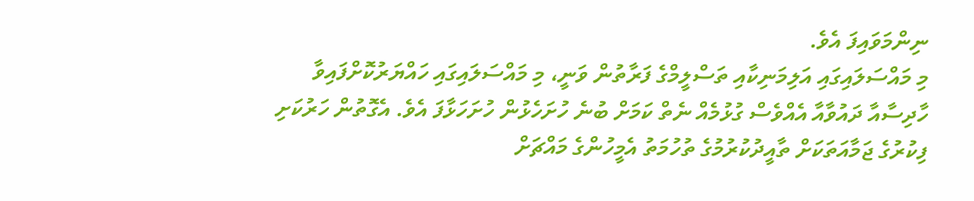ނިންމަވައިފަ އެވެ.
މި މައްސަލައިގައި އަލިމަނިކާއި ތަސްލީމްގެ ފަރާތުން ވަނީ، މި މައްސަލައިގައި ހައްޔަރުކޮށްފައިވާ ހާދިސާއާ ދައުވާއާ އެއްވެސް ގުޅުމެއް ނެތް ކަމަށް ބުނެ ހުށަހެޅުން ހުށަހަޅާފަ އެވެ. އެގޮތުން ހަރުކަށި ފިކުރުގެ ޖަމާއަތަކަށް ތާއީދުކުރުމުގެ ތުހުމަތު އެމީހުންގެ މައްޗަށް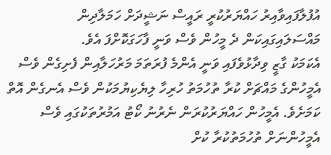އުފުލާފައިވާއިރު ހައްޔަރުކުރީ ރައީސް ނަޝީދަށް ހަމަލާދިން މައްސަލައިގައިކަން ދެ މީހުން ވެސް ވަނީ ފާހަގަކޮށްފަ އެވެ.
އެކަމަކު ގާޒީ ވިދާޅުވެފައި ވަނީ އެންމެ ފުރަތަމަ މަރުހަލާއިން ފެށިގެން ވެސް އެމީހުންގެ މައްޗަށް ކުރާ ތުހުމަތު ހުރިހާ ލިޔެކިޔުމަކުން ވެސް އެނގެން އޮތް ކަމަށެވެ. އެމީހުން ހައްޔަރުކުރަން ނެރުނު ކޯޓު އަމުރުތަކުގައި ވެސް އެމީހުންނަށް ތުހުމަތުކުރާ ކުށް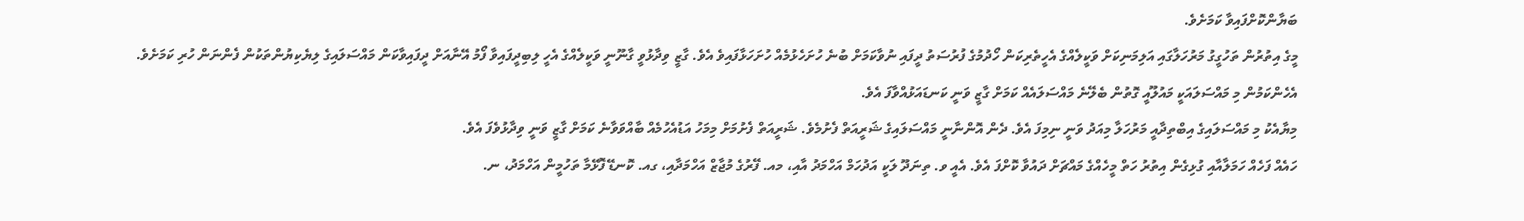ބަޔާންކޮށްފައިވާ ކަމަށެވެ.
މީގެ އިތުރުން ތަހުގީގު މަރުހަލާގައި އަލިމަނިކަށް ވަކީލެއްގެ އެހީތެރިކަން ހޯދުމުގެ ފުރުސަތު ދީފައި ނުވާކަމަށް ބުނެ ހުށަހެޅުމެއް ހުށަހަޅާފައިވެ އެވެ. ގާޒީ ވިދާޅުވީ ގާނޫނީ ވަކީލެއްގެ އެހީ ލިބިދީފައިވާ ފޯމު އޭނާއަށް ދީފައިވާކަން މައްސަލައިގެ ލިޔެކިޔުންތަކުން ފެންނަން ހުރި ކަމަށެވެ.
އެހެންކަމުން މި މައްސަލައަކީ މައުލޫއީ ގޮތުން ބެލޭނެ މައްސަލައެއް ކަމަށް ގާޒީ ވަނީ ކަނޑައަޅުއްވާފަ އެވެ.
މިޔާއެކު މި މައްސަލައިގެ އިބްތިދާއީ މަރުހަލާ މިއަދު ވަނީ ނިމިފަ އެވެ. ދެން އޮންނާނީ މައްސަލައިގެ ޝަރީއަތް ފެށުމެވެ. ޝަރީއަތް ފެށުމަށް މިމަހު އަޑުއެހުމެއް ބާއްވަވާނެ ކަމަށް ގާޒީ ވަނީ ވިދާޅުވެފަ އެވެ.
ހައެއް ފަހެއް ހަމަލާއާއި ގުޅިގެން އިތުރު ހަތް މީހެއްގެ މައްޗަށް ދައުވާ ކޮށްފަ އެވެ. އެއީ ވ. ތިނަދޫ ލަކީ އަދުހަމް އަހްމަދު އާއި، މއ. ފޭރުގެ މުޖާޒް އަހްމަދާއި، ގއ. ކޮނޑޭ ފޮޅޭމާ ތަހުމީން އަހްމަދު، ނ.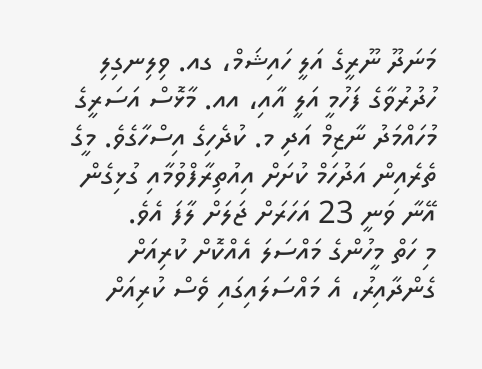މަނަދޫ ނޫރީގެ އަލީ ހައިޝަމް، ގއ. ވިލިނގިލި ހުދުރުވާގެ ފަހުމީ އަލީ އާއި، އއ. މާޅޮސް އަސަރީގެ މުހައްމަދު ނާޒިމް އަދި މ. ކުދެހިގެ އިސްހާގެވެ. މީގެ ތެރެއިން އަދުހަމް ކުށަށް އިއުތިރާފްވުމާއި ގުޅިގެން އޭނާ ވަނީ 23 އަހަރަށް ޖަލަށް ލާފަ އެވެ.
މި ހަތް މީހުންގެ މައްސަލަ އެއްކޮށް ކުރިއަށް ގެންދާއިރު، އެ މައްސަލައިގައި ވެސް ކުރިއަށް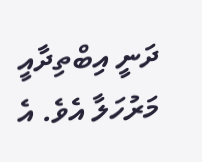ދަނީ އިބްތިދާއީ މަރުހަލާ އެވެ. އެ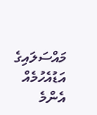މައްސަލައިގެ އަޑުއެހުމެއް އެންމެ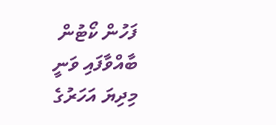ފަހުން ކޯޓުން ބާއްވާފައި ވަނީ މިދިޔަ އަހަރުގެ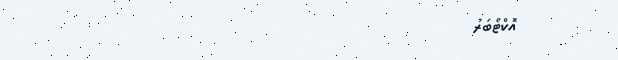އޮކްޓޯބަރު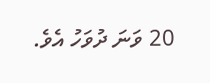20 ވަނަ ދުވަހު އެވެ.